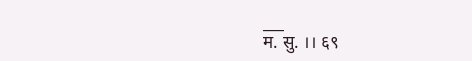___
म. सु. ।। ६९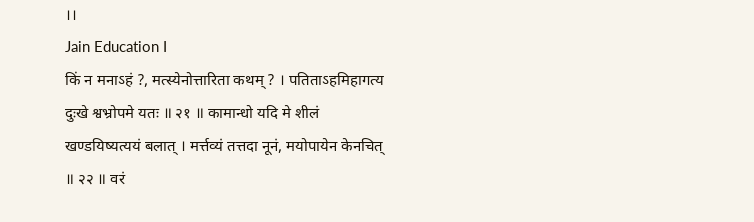।।
Jain Education I
किं न मनाऽहं ?, मत्स्येनोत्तारिता कथम् ? । पतिताऽहमिहागत्य दुःखे श्वभ्रोपमे यतः ॥ २१ ॥ कामान्धो यदि मे शीलं खण्डयिष्यत्ययं बलात् । मर्त्तव्यं तत्तदा नूनं, मयोपायेन केनचित् ॥ २२ ॥ वरं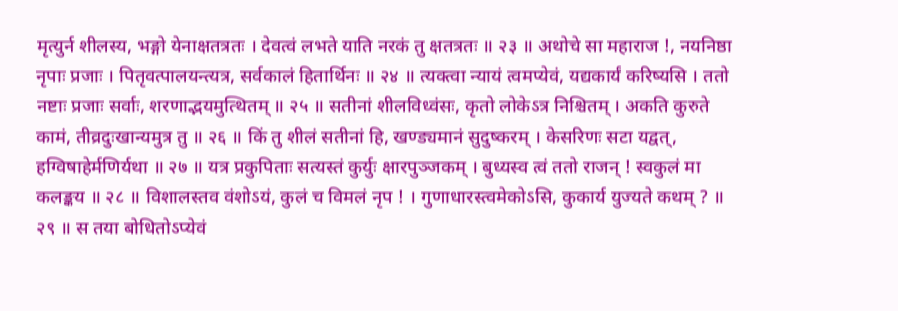मृत्युर्न शीलस्य, भङ्गो येनाक्षतत्रतः । देवत्वं लभते याति नरकं तु क्षतत्रतः ॥ २३ ॥ अथोचे सा महाराज !, नयनिष्ठा नृपाः प्रजाः । पितृवत्पालयन्त्यत्र, सर्वकालं हितार्थिनः ॥ २४ ॥ त्यक्त्वा न्यायं त्वमप्येवं, यद्यकार्यं करिष्यसि । ततो नष्टाः प्रजाः सर्वाः, शरणाद्भयमुत्थितम् ॥ २५ ॥ सतीनां शीलविध्वंसः, कृतो लोकेऽत्र निश्चितम् । अकति कुरुते कामं, तीव्रदुःखान्यमुत्र तु ॥ २६ ॥ किं तु शीलं सतीनां हि, खण्ड्यमानं सुदुष्करम् । केसरिणः सटा यद्वत्, हग्विषाहेर्मणिर्यथा ॥ २७ ॥ यत्र प्रकुपिताः सत्यस्तं कुर्युः क्षारपुञ्जकम् । बुध्यस्व त्वं ततो राजन् ! स्वकुलं मा कलङ्कय ॥ २८ ॥ विशालस्तव वंशोऽयं, कुलं च विमलं नृप ! । गुणाधारस्त्वमेकोऽसि, कुकार्य युज्यते कथम् ? ॥ २९ ॥ स तया बोधितोऽप्येवं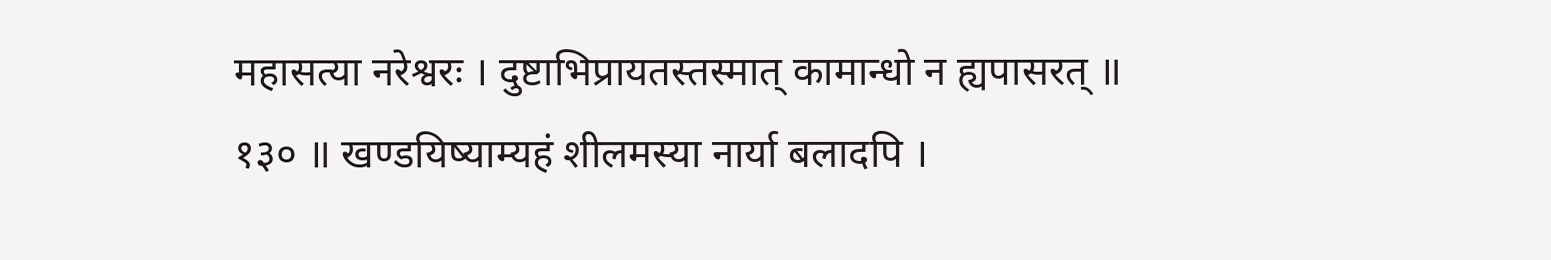महासत्या नरेश्वरः । दुष्टाभिप्रायतस्तस्मात् कामान्धो न ह्यपासरत् ॥ १३० ॥ खण्डयिष्याम्यहं शीलमस्या नार्या बलादपि ।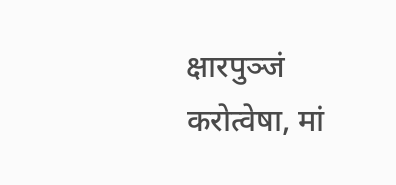क्षारपुञ्जं करोत्वेषा, मां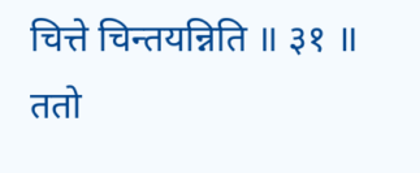चित्ते चिन्तयन्निति ॥ ३१ ॥ ततो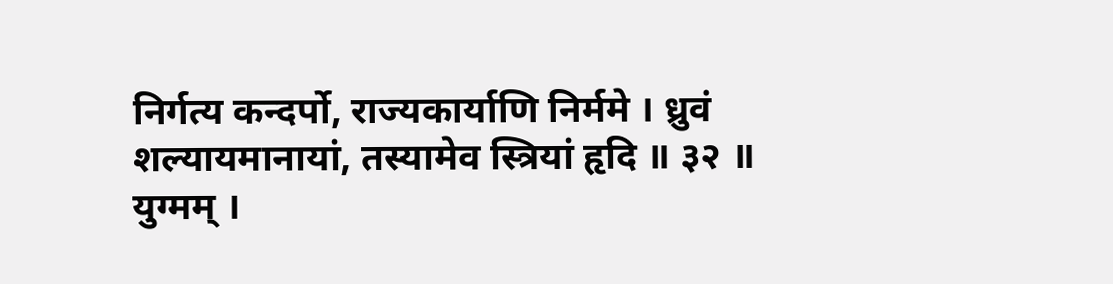निर्गत्य कन्दर्पो, राज्यकार्याणि निर्ममे । ध्रुवं शल्यायमानायां, तस्यामेव स्त्रियां हृदि ॥ ३२ ॥ युग्मम् ।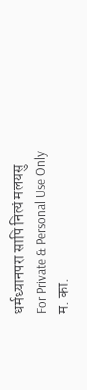धर्मध्यानपरा सापि नित्यं मलयसु
For Private & Personal Use Only
म. का.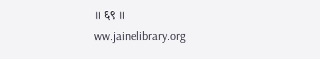॥ ६९ ॥
ww.jainelibrary.org